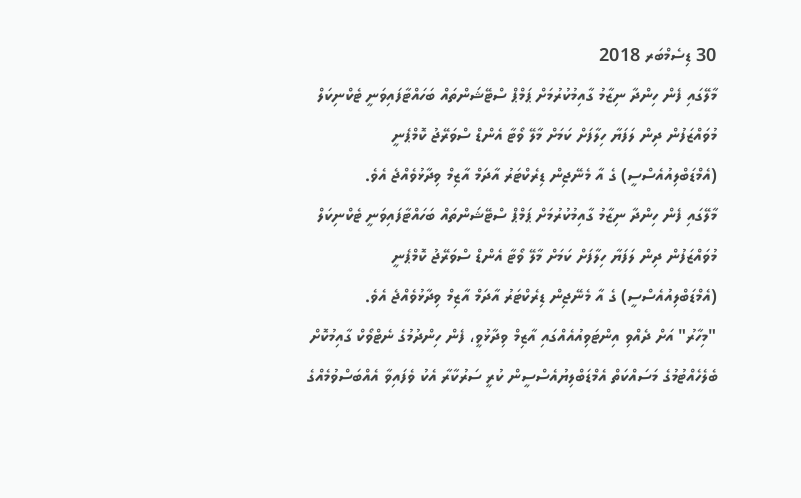30 ޑިސެމްބަރ 2018
މާލޭގައި ފެން ހިންދާ ނިޒާމު ގާއިމުކުރުމަށް ޕަމްޕް ސްޓޭޝަންތައް ބަހައްޓާފައިވަނީ ޓެކްނިކަލް މުވައްޒަފުން ދިން ލަފަޔާ ހިލާފަށް ކަމަށް މާލޭ ވޯޓާ އެންޑް ސްވަރޭޖު ކޮމްޕެނީ (އެމްޑަބްލިއުއެސްސީ) ގެ އާ މެނޭޖިން ޑިރެކްޓަރު އާދަމް އާޒިމް ވިދާޅުވެއްޖެ އެވެ.
މާލޭގައި ފެން ހިންދާ ނިޒާމު ގާއިމުކުރުމަށް ޕަމްޕް ސްޓޭޝަންތައް ބަހައްޓާފައިވަނީ ޓެކްނިކަލް މުވައްޒަފުން ދިން ލަފަޔާ ހިލާފަށް ކަމަށް މާލޭ ވޯޓާ އެންޑް ސްވަރޭޖު ކޮމްޕެނީ (އެމްޑަބްލިއުއެސްސީ) ގެ އާ މެނޭޖިން ޑިރެކްޓަރު އާދަމް އާޒިމް ވިދާޅުވެއްޖެ އެވެ.
"މިހާރު" އަށް ދެއްވި އިންޓަވިއުއެއްގައި އާޒިމް ވިދާޅުވީ، ފެން ހިންދުމުގެ ނެޓްވޯކް ގާއިމުކޮށް ބެލެހެއްޓުމުގެ މަސައްކަތް އެމްޑަބްލިޔުއެސްސީން ކުރީ ސަރުކާރާ އެކު ވެފައިވާ އެއްބަސްވުމެއްގެ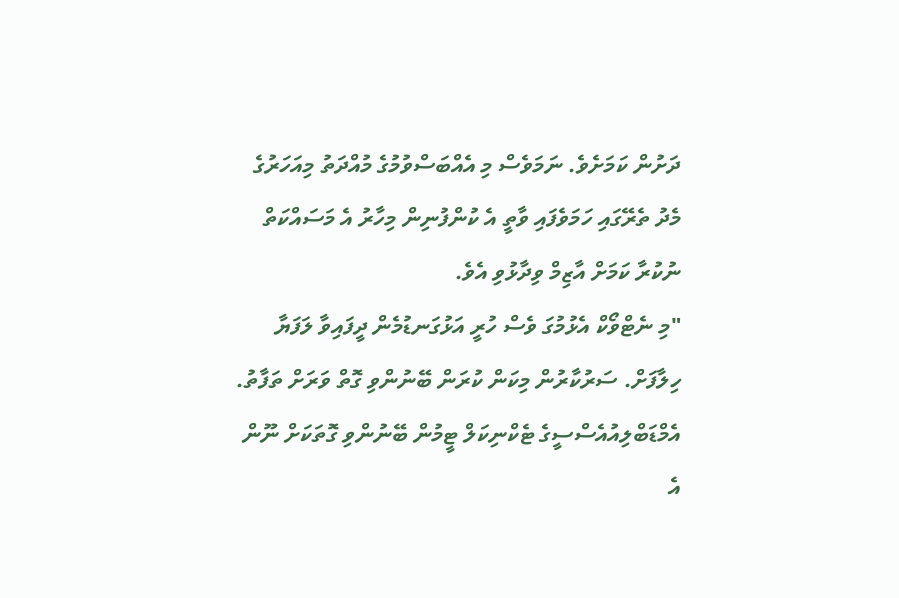ދަށުން ކަމަށެވެ. ނަމަވެސް މި އެއްބަސްވުމުގެ މުއްދަތު މިއަހަރުގެ މެދު ތެރޭގައި ހަމަވެފައި ވާތީ އެ ކުންފުނިން މިހާރު އެ މަސައްކަތް ނުކުރާ ކަމަށް އާޒިމް ވިދާޅުވި އެވެ.
"މި ނެޓްވޯކް އެޅުމުގަ ވެސް ހުރީ އަޅުގަނޑުމެން ދީފައިވާ ލަފަޔާ ހިލާފަށް. ސަރުކާރުން މިކަން ކުރަން ބޭނުންވި ގޮތް ވަރަށް ތަފާތު. އެމްޑަބްލިއުއެސްސީގެ ޓެކްނިކަލް ޓީމުން ބޭނުންވި ގޮތަކަށް ނޫން އެ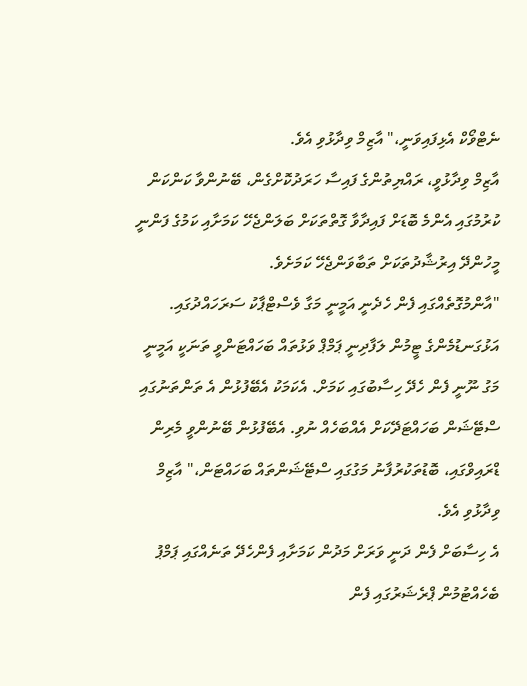ނެޓްވޯކް އެޅިފައިވަނީ،" އާޒިމް ވިދާޅުވި އެވެ.
އާޒިމް ވިދާޅުވީ، ރައްޔިތުންގެ ފައިސާ ހަރަދުކޮށްގެން، ބޭނުންވާ ކަންކަން ކުރުމުގައި އެންމެ ބޮޑަށް ފައިދާވާ ގޮތްތަކަށް ބަލަންޖެހޭ ކަމަށާއި ކަމުގެ ފަންނީ މީހުންދޭ އިރުޝާދުތަކަށް ތަބާވަންޖެހޭ ކަމަށެވެ.
"އާންމުގޮތެއްގައި ފެން ހެދެނީ އަމީނީ މަގާ ވެސްޓްޕާކު ސަރަހައްދުގައި. އަޅުގަނޑުމެންގެ ޓީމުން ލަފާދިނީ ޕަމްޕް ވަޅުތައް ބަހައްޓަންވީ ތަނަކީ އަމީނީ މަގު ނޫނީ ފެން ހެދޭ ހިސާބުގައި ކަމަށް. އެކަމަކު އެބޭފުޅުން އެ ތަންތަނުގައި ސްޓޭޝަން ބަހައްޓަދޭކަށް އެއްބަހެއް ނުވި. އެބޭފުޅުން ބޭނުންވީ މެރިން ޑްރައިވްގައި، ބޮޑުތަކުރުފާނު މަގުގައި ސްޓޭޝަންތައް ބަހައްޓަން،" އާޒިމް ވިދާޅުވި އެވެ.
އެ ހިސާބަށް ފެން ދަނީ ވަރަށް މަދުން ކަމަށާއި ފެންހެދޭ ތަނެއްގައި ޕަމްޕު ބެހެއްޓުމުން ޕްރެޝަރުގައި ފެން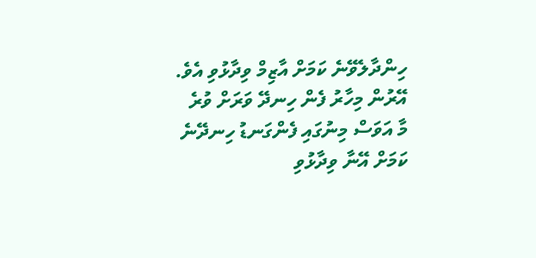ހިންދާލެވޭނެ ކަމަށް އާޒިމް ވިދާޅުވި އެވެ. އޭރުން މިހާރު ފެން ހިނދޭ ވަރަށް ވުރެ މާ އަވަސް މިނުގައި ފެންގަނޑު ހިނދޭނެ ކަމަށް އޭނާ ވިދާޅުވި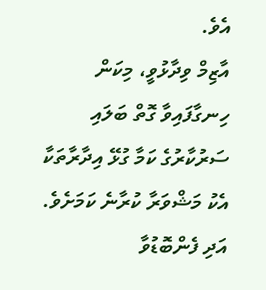އެވެ.
އާޒިމް ވިދާޅުވީ، މިކަން ހިނގާފައިވާ ގޮތް ބަލައި ސަރުކާރުގެ ކަމާ ގުޅޭ އިދާރާތަކާ އެކު މަޝްވަރާ ކުރާނެ ކަމަށެވެ. އަދި ފެންބޮޑުވާ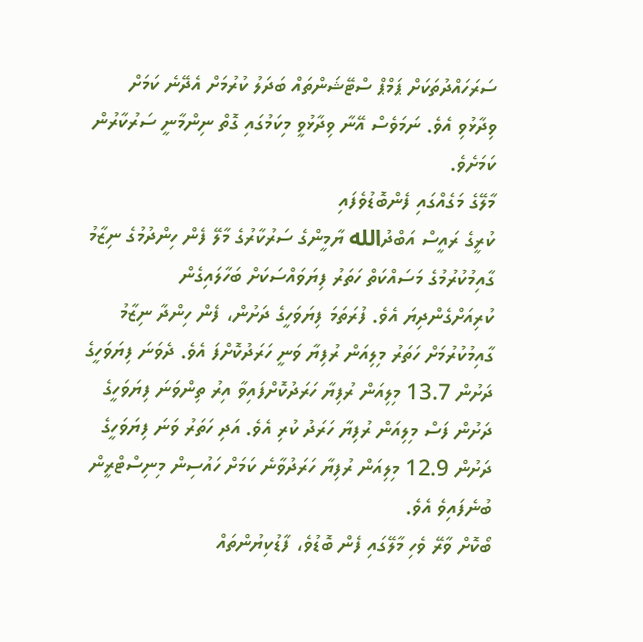ސަރަހައްދުތަކަށް ޕަމްޕް ސްޓޭޝަންތައް ބަދަލު ކުރުމަށް އެދޭނެ ކަމަށް ވިދާޅުވި އެވެ. ނަމަވެސް އޭނާ ވިދާޅުވީ މިކަމުގައި ގޮތް ނިންމާނީ ސަރުކާރުން ކަމަށެވެ.
މާލޭގެ މަގެއްގައި ފެންބޮޑުވެފައި
ކުރީގެ ރައީސް އަބްދުالله ޔާމީންގެ ސަރުކާރުގެ މާލޭ ފެން ހިންދުމުގެ ނިޒާމު ގާއިމުކުރުމުގެ މަސައްކަތް ހަތަރު ފިޔަވައްސަކަށް ބަހާލައިގެން ކުރިއަށްގެންދިޔަ އެވެ. ފުރަތަމަ ފިޔަވަހީގެ ދަށުން، ފެން ހިންދާ ނިޒާމު ގާއިމުކުރުމަށް ހަތަރު މިލިއަން ރުފިޔާ ވަނީ ހަރަދުކޮށްފަ އެވެ. ދެވަނަ ފިޔަވަހީގެ ދަށުން 13.7 މިލިއަން ރުފިޔާ ހަރަދުކޮށްފައިވާ އިރު ތިންވަނަ ފިޔަވަހީގެ ދަށުން ފަސް މިލިއަން ރުފިޔާ ހަރަދު ކުރި އެވެ. އަދި ހަތަރު ވަނަ ފިޔަވަހީގެ ދަށުން 12.9 މިލިއަން ރުފިޔާ ހަރަދުވާނެ ކަމަށް ހައުސިން މިނިސްޓްރީން ބުނެފައިވެ އެވެ.
ބޯކޮށް ވާރޭ ވެހި މާލޭގައި ފެން ބޮޑުވެ، ފާޑުކިޔުންތައް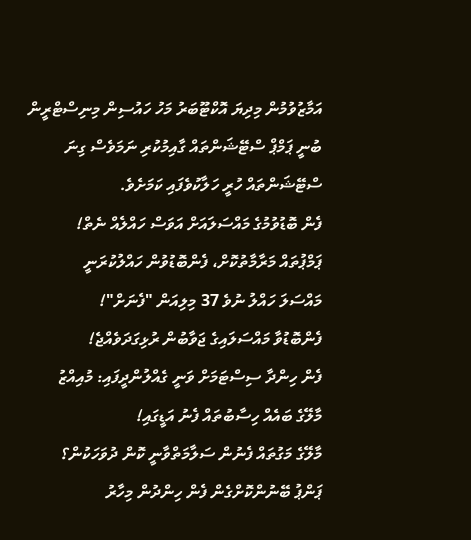އަމާޒުވުމުން މިދިޔަ އޮކްޓޫބަރު މަހު ހައުސިން މިނިސްޓްރީން ބުނީ ޕަމްޕް ސްޓޭޝަންތައް ގާއިމުކުރި ނަމަވެސް ގިނަ ސްޓޭޝަންތައް ހުރީ ހަލާކުވެފައި ކަމަށެވެ.
ފެން ބޮޑުވުމުގެ މައްސަލައަށް އަވަސް ހައްލެއް ނެތް!
ޕަމްޕުތައް މަރާމާތުކޮށް، ފެންބޮޑުވުން ހައްލުކުރަނީ
މައްސަލަ ހައްލު ނުވެ 37 މިލިއަން "ފެނަށް"!
ފެންބޮޑުވާ މައްސަލައިގެ ޖަވާބުން ރުޅިގަދަވެއްޖެ!
ފެން ހިންދާ ސިސްޓަމަށް ވަނީ ގެއްލުންދީފައި: މުއިއްޒު
މާލޭގެ ބައެއް ހިސާބުތައް ފެނު އަޑީގައި!
މާލޭގެ މަގުތައް ފެނުން ސަލާމަތްވާނީ ކޮން ދުވަހަކުން؟
ޕަންޕު ބޭނުންކޮށްގެން ފެން ހިންދުން މިހާރު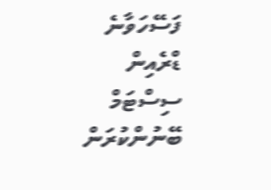ފަސޭހަވާނެ
ޑްރެއިން ސިސްޓަމް ބޭނުންކުރަން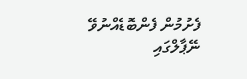ފެށުމުން ފެންބޮޑެއްނުވޭ
ނޭޕާލްގައި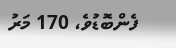ފެންބޮޑުވެ، 170 މަރު